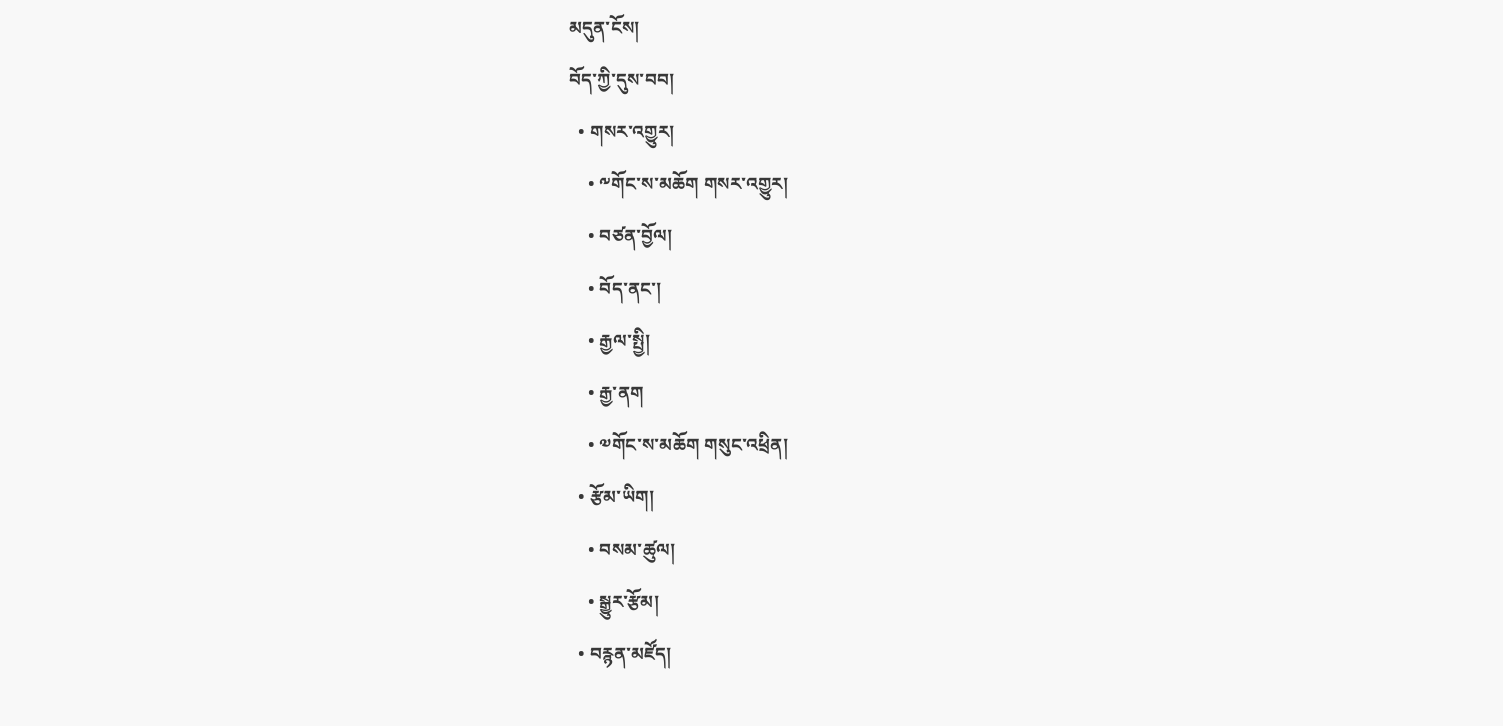མདུན་ངོས།
བོད་ཀྱི་དུས་བབ།
  • གསར་འགྱུར།
    • ༸གོང་ས་མཆོག གསར་འགྱུར།
    • བཙན་བྱོལ།
    • བོད་ནང་།
    • རྒྱལ་སྤྱི།
    • རྒྱ་ནག
    • ༧གོང་ས་མཆོག གསུང་འཕྲིན།
  • རྩོམ་ཡིག།
    • བསམ་ཚུལ།
    • སྒྱུར་རྩོམ།
  • བརྙན་མཛོད།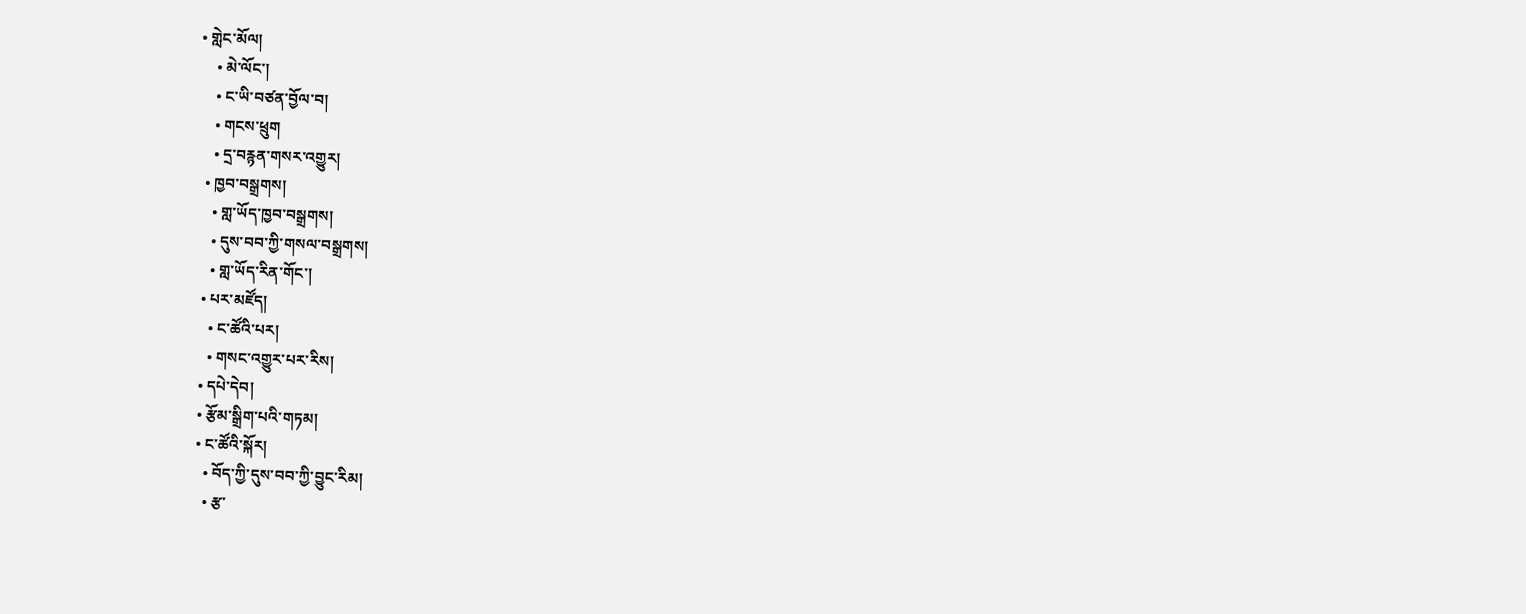• གླེང་མོལ།
    • མེ་ལོང་།
    • ང་ཡི་བཙན་བྱོལ་བ།
    • གངས་ཕྲུག
    • དྲ་བརྙན་གསར་འགྱུར།
  • ཁྱབ་བསྒྲགས།
    • གླ་ཡོད་ཁྱབ་བསྒྲགས།
    • དུས་བབ་ཀྱི་གསལ་བསྒྲགས།
    • གླ་ཡོད་རིན་གོང་།
  • པར་མཛོད།
    • ང་ཚོའི་པར།
    • གསང་འགྱུར་པར་རིས།
  • དཔེ་དེབ།
  • རྩོམ་སྒྲིག་པའི་གཏམ།
  • ང་ཚོའི་སྐོར།
    • བོད་ཀྱི་དུས་བབ་ཀྱི་བྱུང་རིམ།
    • རྩ་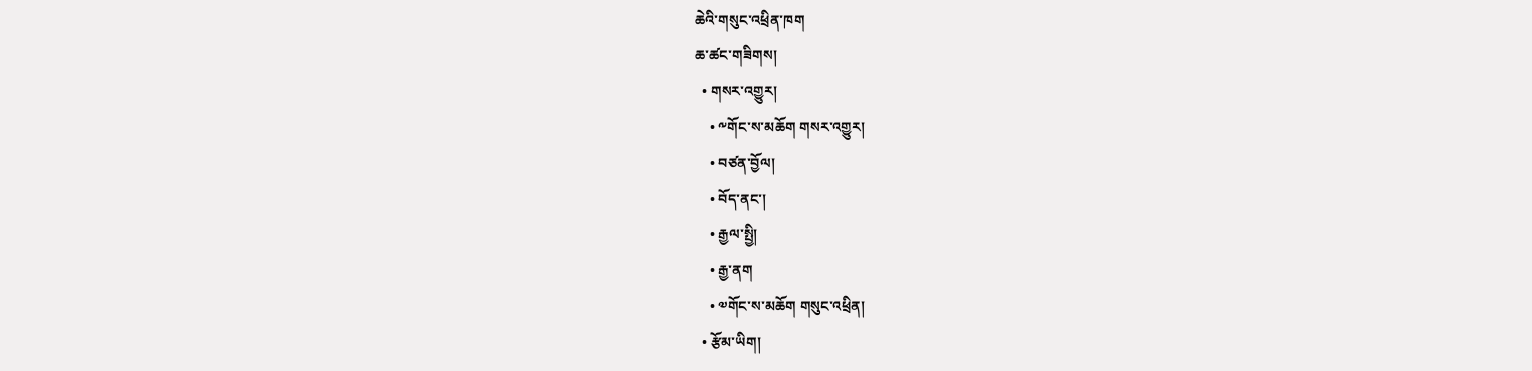ཆེའི་གསུང་འཕྲིན་ཁག
ཆ་ཚང་གཟིགས།
  • གསར་འགྱུར།
    • ༸གོང་ས་མཆོག གསར་འགྱུར།
    • བཙན་བྱོལ།
    • བོད་ནང་།
    • རྒྱལ་སྤྱི།
    • རྒྱ་ནག
    • ༧གོང་ས་མཆོག གསུང་འཕྲིན།
  • རྩོམ་ཡིག།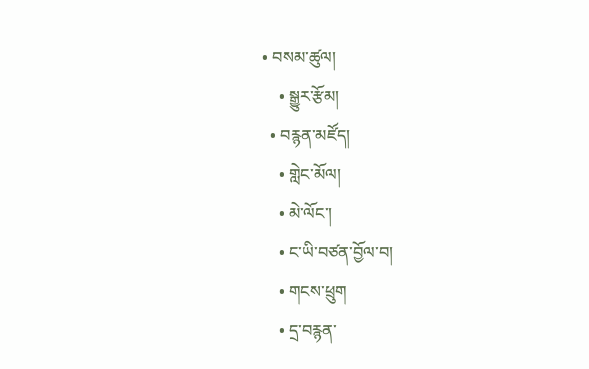• བསམ་ཚུལ།
    • སྒྱུར་རྩོམ།
  • བརྙན་མཛོད།
    • གླེང་མོལ།
    • མེ་ལོང་།
    • ང་ཡི་བཙན་བྱོལ་བ།
    • གངས་ཕྲུག
    • དྲ་བརྙན་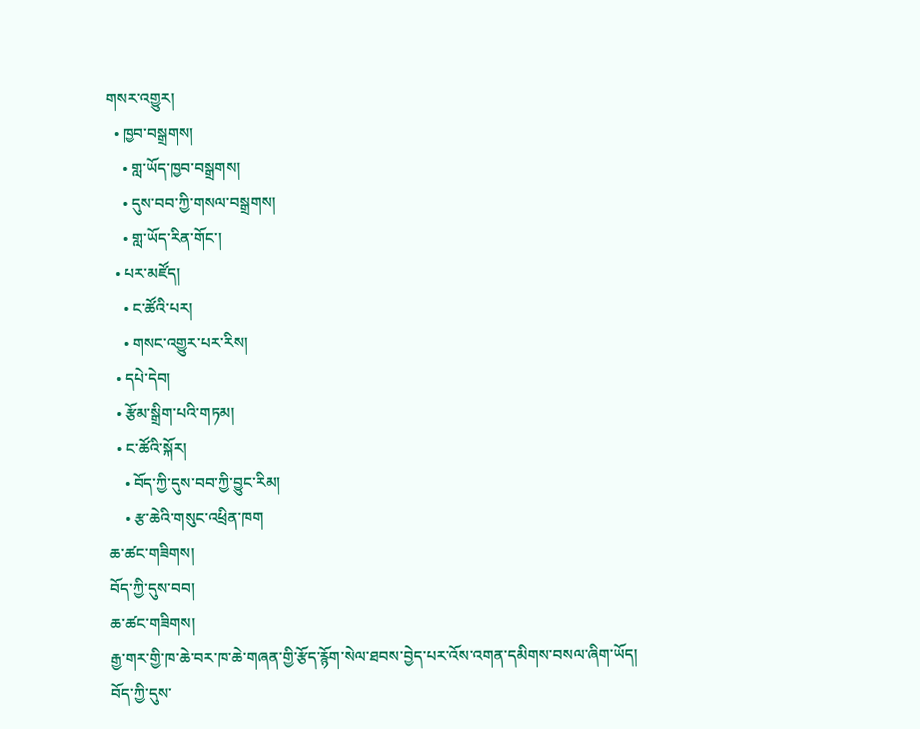གསར་འགྱུར།
  • ཁྱབ་བསྒྲགས།
    • གླ་ཡོད་ཁྱབ་བསྒྲགས།
    • དུས་བབ་ཀྱི་གསལ་བསྒྲགས།
    • གླ་ཡོད་རིན་གོང་།
  • པར་མཛོད།
    • ང་ཚོའི་པར།
    • གསང་འགྱུར་པར་རིས།
  • དཔེ་དེབ།
  • རྩོམ་སྒྲིག་པའི་གཏམ།
  • ང་ཚོའི་སྐོར།
    • བོད་ཀྱི་དུས་བབ་ཀྱི་བྱུང་རིམ།
    • རྩ་ཆེའི་གསུང་འཕྲིན་ཁག
ཆ་ཚང་གཟིགས།
བོད་ཀྱི་དུས་བབ།
ཆ་ཚང་གཟིགས།
རྒྱ་གར་གྱི་ཁ་ཆེ་བར་ཁ་ཆེ་གཞན་གྱི་རྩོད་རྙོག་སེལ་ཐབས་བྱེད་པར་འོས་འགན་དམིགས་བསལ་ཞིག་ཡོད།
བོད་ཀྱི་དུས་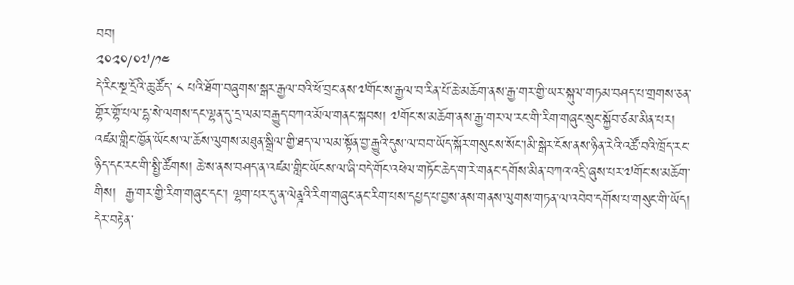བབ།
༢༠༢༠/༠༧/༡༤
དེ་རིང་སྔ་དྲོའི་ཆུ་ཚོད་ ༨ པའི་ཐོག་བཞུགས་སྒར་རྒྱལ་བའི་ཕོ་བྲང་ནས་༧གོང་ས་རྒྱལ་བ་རིན་པོ་ཆེ་མཆོག་ནས་རྒྱ་གར་གྱི་ཡར་སྐུལ་གཏམ་བཤད་པ་གྲགས་ཅན་གྷོར་གྷོ་པལ་དྷ་སེ་ལགས་དང་ལྷན་དུ་དྲ་ལམ་བརྒྱུད་བཀའ་མོལ་གནང་སྐབས། ༧གོང་ས་མཆོག་ནས་རྒྱ་གར་ལ་རང་གི་རིག་གཞུང་སྲུང་སྐྱོབ་ཙམ་མིན་པར། འཛམ་གླིང་ཁྱོན་ཡོངས་ལ་ཆོས་ལུགས་མཐུན་སྒྲིལ་གྱི་ཐད་ལ་ལམ་སྟོན་བྱ་རྒྱུའི་དུས་ལ་བབ་ཡོད་སྐོར་གསུངས་སོང་།མི་སྒེར་ངོས་ནས་ཉིན་རེའི་འཚོ་བའི་ཁྲོད་རང་ཉིད་དང་རང་གི་སྤྱི་ཚོགས། ཆེ་ས་ནས་བཤད་ན་འཛམ་གླིང་ཡོངས་ལ་ཞི་བདེ་གོང་འཕེལ་གཏོང་ཆེད་ག་རེ་གནང་དགོས་མིན་བཀའ་འདྲི་ཞུས་པར་༧གོང་ས་མཆོག་གིས།  རྒྱ་གར་གྱི་རིག་གཞུང་དང་། ལྷག་པར་དུ་ན་ལེནྜའི་རིག་གཞུང་ནང་རིག་པས་དཔྱད་པ་བྱས་ནས་གནས་ལུགས་གཏན་ལ་འབེབ་དགོས་པ་གསུང་གི་ཡོད། དེར་བརྟེན་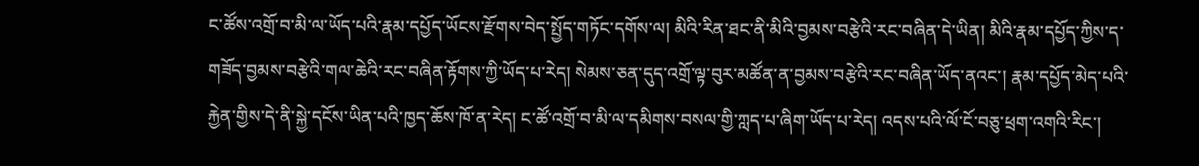ང་ཚོས་འགྲོ་བ་མི་ལ་ཡོད་པའི་རྣམ་དཔྱོད་ཡོངས་རྫོགས་བེད་སྤྱོད་གཏོང་དགོས་ལ། མིའི་རིན་ཐང་ནི་མིའི་བྱམས་བརྩེའི་རང་བཞིན་དེ་ཡིན། མིའི་རྣམ་དཔྱོད་ཀྱིས་ད་གཟོད་བྱམས་བརྩེའི་གལ་ཆེའི་རང་བཞིན་རྟོགས་ཀྱི་ཡོད་པ་རེད། སེམས་ཅན་དུད་འགྲོ་ལྟ་བུར་མཚོན་ན་བྱམས་བརྩེའི་རང་བཞིན་ཡོད་ནའང་། རྣམ་དཔྱོད་མེད་པའི་རྐྱེན་གྱིས་དེ་ནི་སྐྱེ་དངོས་ཡིན་པའི་ཁྱད་ཆོས་ཁོ་ན་རེད། ང་ཚོ་འགྲོ་བ་མི་ལ་དམིགས་བསལ་གྱི་ཀླད་པ་ཞིག་ཡོད་པ་རེད། འདས་པའི་ལོ་ངོ་བཅུ་ཕྲག་འགའི་རིང་།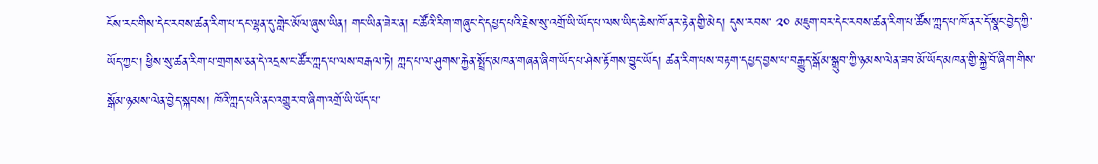ངོས་རང་གིས་དེང་རབས་ཚན་རིག་པ་དང་ལྷན་དུ་གླེང་མོལ་ཞུས་ཡིན། གང་ཡིན་ཟེར་ན། ང་ཚོའི་རིག་གཞུང་དེ་དཔྱད་པའི་རྗེས་སུ་འགྲོ་ཡི་ཡོད་པ་ལས་ཡིད་ཆེས་ཁོ་ནར་རྟེན་གྱི་མེད། དུས་རབས་ ༢༠ མཇུག་བར་དེང་རབས་ཚན་རིག་པ་ཚོས་ཀླད་པ་ཁོ་ནར་དོ་སྣང་བྱེད་ཀྱི་ཡོད་ཀྱང་། ཕྱིས་སུ་ཚན་རིག་པ་གྲགས་ཅན་དེ་འདྲས་ང་ཚོར་ཀླད་པ་ལས་བརྒལ་ཏེ། ཀླད་པ་ལ་ཤུགས་རྐྱེན་སྤྲོད་མཁན་གཞན་ཞིག་ཡོད་པ་ཤེས་རྟོགས་བྱུང་ཡོད། ཚན་རིག་པས་བརྟག་དཔྱད་བྱས་པ་བརྒྱུད་སྒོམ་སྒྲུབ་ཀྱི་ཉམས་ལེན་ཟབ་མོ་ཡོད་མཁན་གྱི་སྐྱེ་བོ་ཞིག་གིས་སྒོམ་ཉམས་ལེན་བྱེད་སྐབས། ཁོའི་ཀླད་པའི་ནང་འགྱུར་བ་ཞིག་འགྲོ་ཡི་ཡོད་པ་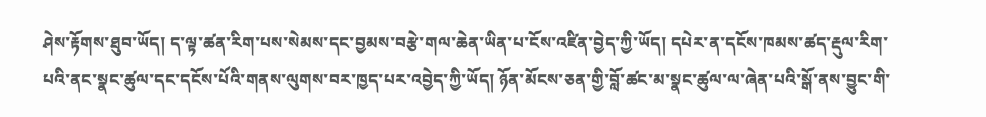ཤེས་རྟོགས་ཐུབ་ཡོད། ད་ལྟ་ཚན་རིག་པས་སེམས་དང་བྱམས་བརྩེ་གལ་ཆེན་ཡིན་པ་ངོས་འཛིན་བྱེད་ཀྱི་ཡོད། དཔེར་ན་དངོས་ཁམས་ཚད་རྡུལ་རིག་པའི་ནང་སྣང་ཚུལ་དང་དངོས་པོའི་གནས་ལུགས་བར་ཁྱད་པར་འབྱེད་ཀྱི་ཡོད། ཉོན་མོངས་ཅན་གྱི་བློ་ཚང་མ་སྣང་ཚུལ་ལ་ཞེན་པའི་སྒོ་ནས་བྱུང་གི་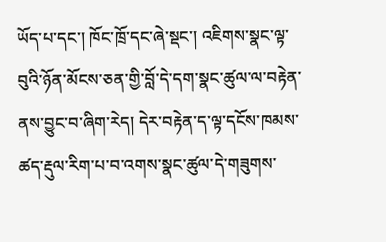ཡོད་པ་དང་། ཁོང་ཁྲོ་དང་ཞེ་སྡང་། འཇིགས་སྣང་ལྟ་བུའི་ཉོན་མོངས་ཅན་གྱི་བློ་དེ་དག་སྣང་ཚུལ་ལ་བརྟེན་ནས་བྱུང་བ་ཞིག་རེད། དེར་བརྟེན་ད་ལྟ་དངོས་ཁམས་ཚད་རྡུལ་རིག་པ་བ་འགས་སྣང་ཚུལ་དེ་གཟུགས་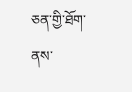ཅན་གྱི་ཐོག་ནས་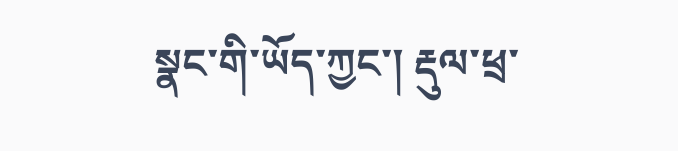སྣང་གི་ཡོད་ཀྱང་། རྡུལ་ཕྲ་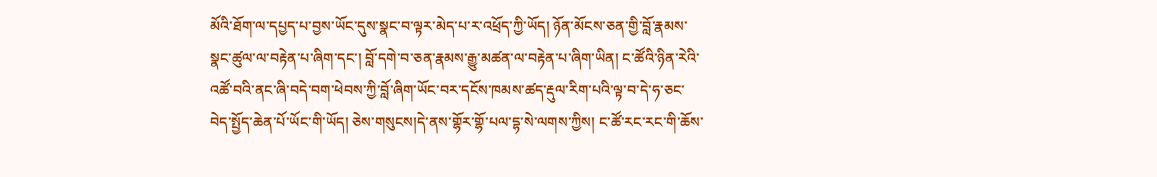མོའི་ཐོག་ལ་དཔྱད་པ་བྱས་ཡོང་དུས་སྣང་བ་ལྟར་མེད་པ་ར་འཕྲོད་ཀྱི་ཡོད། ཉོན་མོངས་ཅན་གྱི་བློ་རྣམས་སྣང་ཚུལ་ལ་བརྟེན་པ་ཞིག་དང་། བློ་དགེ་བ་ཅན་རྣམས་རྒྱུ་མཚན་ལ་བརྟེན་པ་ཞིག་ཡིན། ང་ཚོའི་ཉིན་རེའི་འཚོ་བའི་ནང་ཞི་བདེ་བག་ཕེབས་ཀྱི་བློ་ཞིག་ཡོང་བར་དངོས་ཁམས་ཚད་རྡུལ་རིག་པའི་ལྟ་བ་དེ་ཧ་ཅང་བེད་སྤྱོད་ཆེན་པོ་ཡོང་གི་ཡོད། ཅེས་གསུངས།དེ་ནས་གྷོར་གྷོ་པལ་དྷ་སེ་ལགས་ཀྱིས། ང་ཚོ་རང་རང་གི་ཆོས་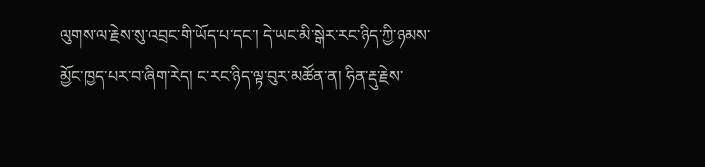ལུགས་ལ་རྗེས་སུ་འབྲང་གི་ཡོད་པ་དང་། དེ་ཡང་མི་སྒེར་རང་ཉིད་ཀྱི་ཉམས་མྱོང་ཁྱད་པར་བ་ཞིག་རེད། ང་རང་ཉིད་ལྟ་བུར་མཚོན་ན། ཧིན་རྡུ་རྗེས་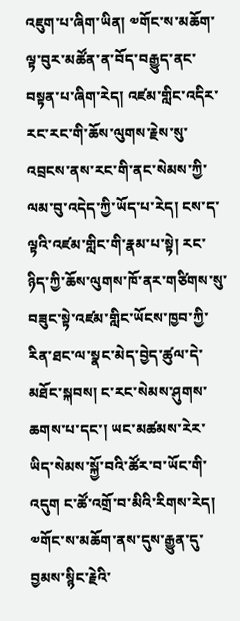འཇུག་པ་ཞིག་ཡིན། ༧གོང་ས་མཆོག་ལྟ་བུར་མཚོན་ན་བོད་བརྒྱུད་ནང་བསྟན་པ་ཞིག་རེད། འཛམ་གླིང་འདིར་རང་རང་གི་ཆོས་ལུགས་རྗེས་སུ་འབྲངས་ནས་རང་གི་ནང་སེམས་ཀྱི་ལམ་བུ་འདེད་ཀྱི་ཡོད་པ་རེད། ངས་ད་ལྟའི་འཛམ་གླིང་གི་རྣམ་པ་སྟེ། རང་ཉིད་ཀྱི་ཆོས་ལུགས་ཁོ་ནར་གཙིགས་སུ་བཟུང་སྟེ་འཛམ་གླིང་ཡོངས་ཁྱབ་ཀྱི་རིན་ཐང་ལ་སྣང་མེད་བྱེད་ཚུལ་དེ་མཐོང་སྐབས། ང་རང་སེམས་ཤུགས་ཆགས་པ་དང་། ཡང་མཚམས་རེར་ཡིད་སེམས་སྐྱོ་བའི་ཚོར་བ་ཡོང་གི་འདུག ང་ཚོ་འགྲོ་བ་མིའི་རིགས་རེད། ༧གོང་ས་མཆོག་ནས་དུས་རྒྱུན་དུ་བྱམས་སྙིང་རྗེའི་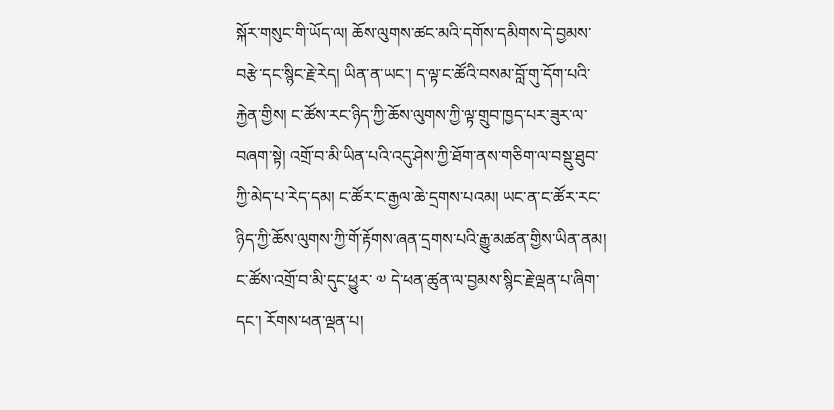སྐོར་གསུང་གི་ཡོད་ལ། ཆོས་ལུགས་ཚང་མའི་དགོས་དམིགས་དེ་བྱམས་བརྩེ་དང་སྙིང་རྗེ་རེད། ཡིན་ན་ཡང་། ད་ལྟ་ང་ཚོའི་བསམ་བློ་གུ་དོག་པའི་རྐྱེན་གྱིས། ང་ཚོས་རང་ཉིད་ཀྱི་ཆོས་ལུགས་ཀྱི་ལྟ་གྲུབ་ཁྱད་པར་ཟུར་ལ་བཞག་སྟེ། འགྲོ་བ་མི་ཡིན་པའི་འདུ་ཤེས་ཀྱི་ཐོག་ནས་གཅིག་ལ་བསྡུ་ཐུབ་ཀྱི་མེད་པ་རེད་དམ། ང་ཚོར་ང་རྒྱལ་ཆེ་དྲགས་པའམ། ཡང་ན་ང་ཚོར་རང་ཉིད་ཀྱི་ཆོས་ལུགས་ཀྱི་གོ་རྟོགས་ཞན་དྲགས་པའི་རྒྱུ་མཚན་གྱིས་ཡིན་ནམ། ང་ཚོས་འགྲོ་བ་མི་དུང་ཕྱུར་ ༧ དེ་ཕན་ཚུན་ལ་བྱམས་སྙིང་རྗེ་ལྡན་པ་ཞིག་དང་། རོགས་ཕན་ལྡན་པ།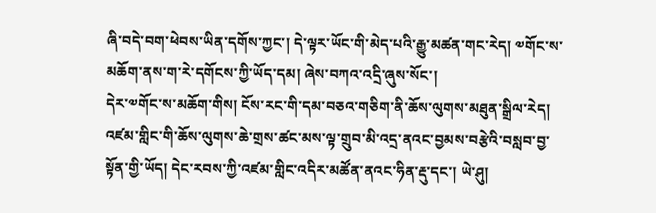ཞི་བདེ་བག་ཕེབས་ཡིན་དགོས་ཀྱང་། དེ་ལྟར་ཡོང་གི་མེད་པའི་རྒྱུ་མཚན་གང་རེད། ༧གོང་ས་མཆོག་ནས་ག་རེ་དགོངས་ཀྱི་ཡོད་དམ། ཞེས་བཀའ་འདྲི་ཞུས་སོང་།
དེར་༧གོང་ས་མཆོག་གིས། ངོས་རང་གི་དམ་བཅའ་གཅིག་ནི་ཆོས་ལུགས་མཐུན་སྒྲིལ་རེད། འཛམ་གླིང་གི་ཆོས་ལུགས་ཆེ་གྲས་ཚང་མས་ལྟ་གྲུབ་མི་འདྲ་ནའང་བྱམས་བརྩེའི་བསླབ་བྱ་སྟོན་གྱི་ཡོད། དེང་རབས་ཀྱི་འཛམ་གླིང་འདིར་མཚོན་ནའང་ཧིན་རྡུ་དང་། ཡེ་ཤུ།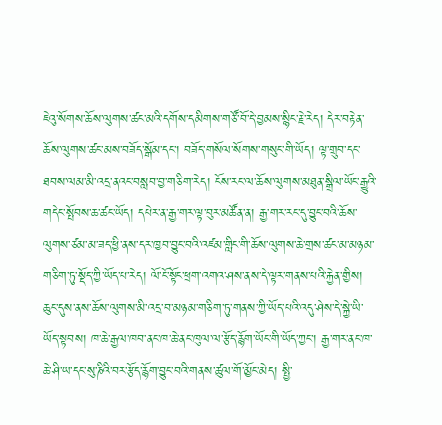ཇེའུ་སོགས་ཆོས་ལུགས་ཚང་མའི་དགོས་དམིགས་གཙོ་བོ་དེ་བྱམས་སྙིང་རྗེ་རེད། དེར་བརྟེན་ཆོས་ལུགས་ཚང་མས་བཟོད་སྒོམ་དང་། བཟོད་གསོལ་སོགས་གསུང་གི་ཡོད། ལྟ་གྲུབ་དང་ཐབས་ལམ་མི་འདྲ་ནའང་བསླབ་བྱ་གཅིག་རེད། ངོས་རང་ལ་ཆོས་ལུགས་མཐུན་སྒྲིལ་ཡོང་རྒྱུའི་གདེང་སྤོབས་ཆ་ཚང་ཡོད། དཔེར་ན་རྒྱ་གར་ལྟ་བུར་མཚོན་ན། རྒྱ་གར་རང་དུ་བྱུང་བའི་ཆོས་ལུགས་ཙམ་མ་ཟད་ཕྱི་ནས་དར་ཁྱབ་བྱུང་བའི་འཛམ་གླིང་གི་ཆོས་ལུགས་ཆེ་གྲས་ཚང་མ་མཉམ་གཅིག་ཏུ་སྡོད་ཀྱི་ཡོད་པ་རེད། ལོ་ངོ་སྟོང་ཕྲག་འགའ་ཤས་ནས་དེ་ལྟར་གནས་པའི་རྐྱེན་གྱིས། ཆུང་དུས་ནས་ཆོས་ལུགས་མི་འདྲ་བ་མཉམ་གཅིག་ཏུ་གནས་ཀྱི་ཡོད་པའི་འདུ་ཤེས་དེ་སྐྱེ་ཡི་ཡོད་སྟབས། ཁ་ཆེ་རྒྱལ་ཁབ་ནང་ཁ་ཆེ་ནང་ཁུལ་ལ་རྩོད་རྙོག་ཡོང་གི་ཡོད་ཀྱང་། རྒྱ་གར་ནང་ཁ་ཆེ་ཤི་ཡ་དང་སུ་ཎིའི་བར་རྩོད་རྙོག་བྱུང་བའི་གནས་ཚུལ་གོ་མྱོང་མེད། སྤྱི་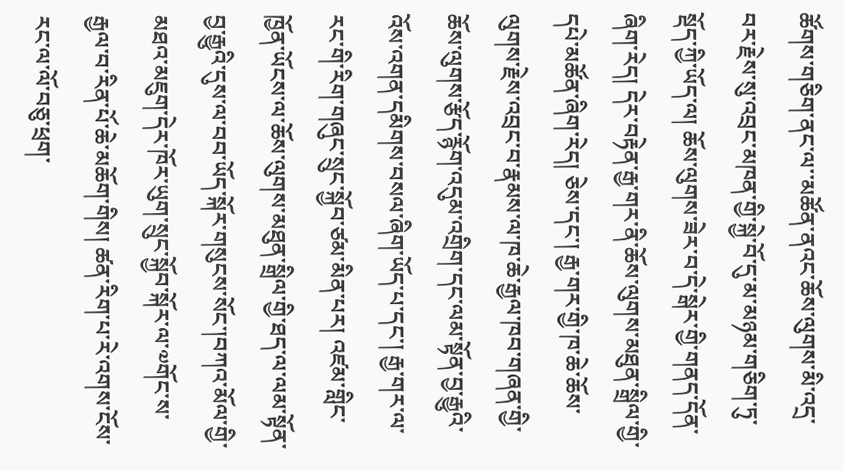ཚོགས་གཅིག་ནང་ལ་་མཚོན་ནའང་ཆོས་ལུགས་མི་འདྲ་བར་རྗེས་སུ་འབྲང་མཁན་གྱི་སྐྱེ་བོ་དུ་མ་མཉམ་གཅིག་ཏུ་སྡོད་ཀྱི་ཡོད་ལ། ཆོས་ལུགས་ཟེར་བ་དེ་སྒེར་གྱི་གནད་དོན་ཞིག་རེད། དེར་བརྟེན་རྒྱ་གར་ནི་ཆོས་ལུགས་མཐུན་སྒྲིལ་གྱི་དཔེ་མཚོན་ཞིག་རེད། ཅེས་དང་། རྒྱ་གར་གྱི་ཁ་ཆེ་ཆོས་ལུགས་རྗེས་འབྲང་བ་རྣམས་ལ་ཁ་ཆེ་རྒྱལ་ཁབ་གཞན་གྱི་ཆོས་ལུགས་རྩོད་རྙོག་འདུམ་འགྲིག་དང་ལམ་སྟོན་བྱ་རྒྱུའི་འོས་འགན་དམིགས་བསལ་ཞིག་ཡོད་པ་དང་། རྒྱ་གར་ལ་རང་གི་རིག་གཞུང་སྲུང་སྐྱོབ་ཙམ་མིན་པར། འཛམ་གླིང་ཁྱོན་ཡོངས་ལ་ཆོས་ལུགས་མཐུན་སྒྲིལ་གྱི་ཐད་ལ་ལམ་སྟོན་བྱ་རྒྱུའི་དུས་ལ་བབ་ཡོད་སྐོར་གསུངས་སོང་།བཀའ་མོལ་གྱི་མཐའ་མཇུག་དེར་ཁོར་ཡུག་སྲུང་སྐྱོབ་སྐོར་ལ་༧གོང་ས་རྒྱལ་བ་རིན་པོ་ཆེ་མཆོག་གིས། ཚན་རིག་པ་རེ་འགས་ངོས་རང་ལ་ལོ་བཅུ་ཕྲག་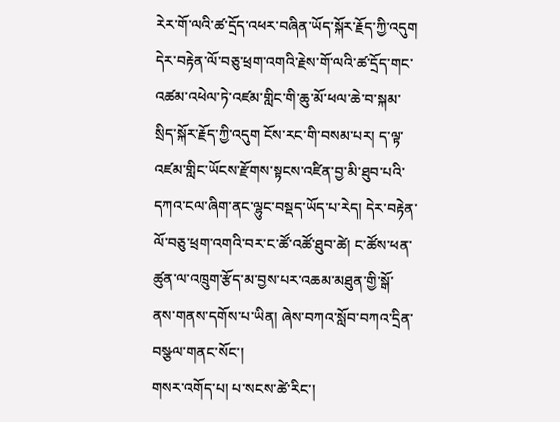རེར་གོ་ལའི་ཚ་དྲོད་འཕར་བཞིན་ཡོད་སྐོར་རྗོད་ཀྱི་འདུག དེར་བརྟེན་ལོ་བཅུ་ཕྲག་འགའི་རྗེས་གོ་ལའི་ཚ་དྲོད་གང་འཚམ་འཕེལ་ཏེ་འཛམ་གླིང་གི་ཆུ་མོ་ཕལ་ཆེ་བ་སྐམ་སྲིད་སྐོར་རྗོད་ཀྱི་འདུག ངོས་རང་གི་བསམ་པར། ད་ལྟ་འཛམ་གླིང་ཡོངས་རྫོགས་སྟངས་འཛིན་བྱ་མི་ཐུབ་པའི་དཀའ་ངལ་ཞིག་ནང་ལྷུང་བསྡད་ཡོད་པ་རེད། དེར་བརྟེན་ལོ་བཅུ་ཕྲག་འགའི་བར་ང་ཚོ་འཚོ་ཐུབ་ཚེ། ང་ཚོས་ཕན་ཚུན་ལ་འཁྲུག་རྩོད་མ་བྱས་པར་འཆམ་མཐུན་གྱི་སྒོ་ནས་གནས་དགོས་པ་ཡིན། ཞེས་བཀའ་སློབ་བཀའ་དྲིན་བསྩལ་གནང་སོང་།
གསར་འགོད་པ། པ་སངས་ཚེ་རིང་།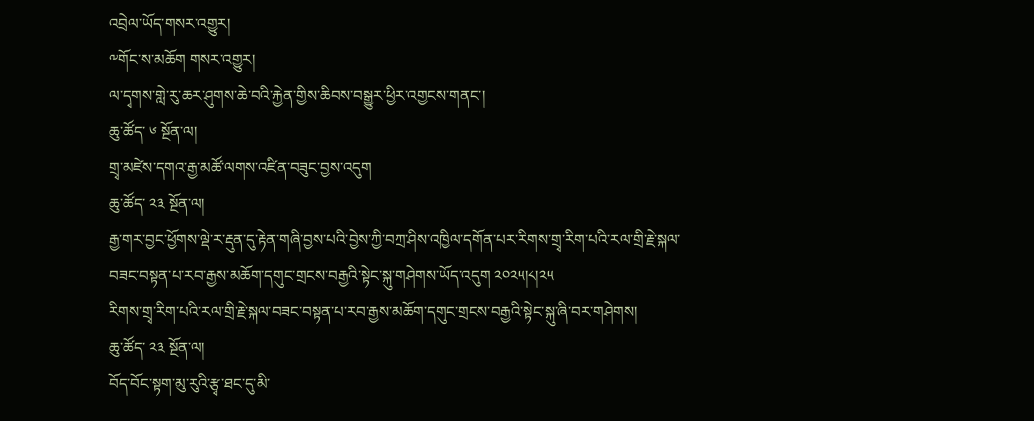འབྲེལ་ཡོད་གསར་འགྱུར།
༸གོང་ས་མཆོག གསར་འགྱུར།
ལ་དྭགས་གླེ་རུ་ཆར་ཤུགས་ཆེ་བའི་རྐྱེན་གྱིས་ཆིབས་བསྒྱུར་ཕྱིར་འགྱངས་གནང་།
ཆུ་ཚོད་ ༦ སྔོན་ལ།
གྲྭ་མཛེས་དགའ་རྒྱ་མཚོ་ལགས་འཛིན་བཟུང་བྱས་འདུག
ཆུ་ཚོད་ ༢༣ སྔོན་ལ།
རྒྱ་གར་བྱང་ཕྱོགས་ལྡེ་ར་རྡུན་དུ་རྟེན་གཞི་བྱས་པའི་བྱེས་ཀྱི་བཀྲ་ཤིས་འཁྱིལ་དགོན་པར་རིགས་གྲྭ་རིག་པའི་རལ་གྲི་རྗེ་སྐལ་བཟང་བསྟན་པ་རབ་རྒྱས་མཆོག་དགུང་གྲངས་བརྒྱའི་སྟེང་སྐུ་གཤེགས་ཡོད་འདུག ༢༠༢༥།༨།༢༥
རིགས་གྲྭ་རིག་པའི་རལ་གྲི་རྗེ་སྐལ་བཟང་བསྟན་པ་རབ་རྒྱས་མཆོག་དགུང་གྲངས་བརྒྱའི་སྟེང་སྐུ་ཞི་བར་གཤེགས།
ཆུ་ཚོད་ ༢༣ སྔོན་ལ།
བོད་བོང་སྟག་མུ་རུའི་རྩྭ་ཐང་དུ་མི་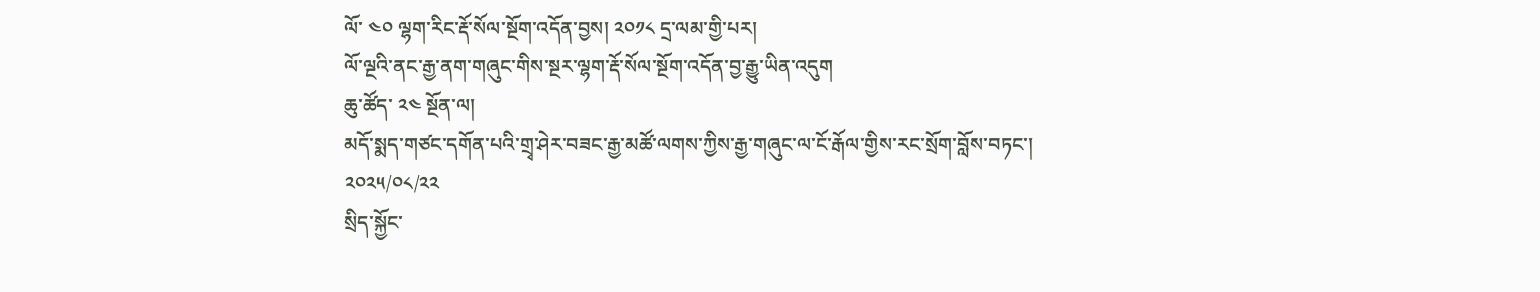ལོ་ ༤༠ ལྷག་རིང་རྡོ་སོལ་སྔོག་འདོན་བྱས། ༢༠༡༨ དྲ་ལམ་གྱི་པར།
ལོ་ལྔའི་ནང་རྒྱ་ནག་གཞུང་གིས་སྔར་ལྷག་རྡོ་སོལ་སྔོག་འདོན་བྱ་རྒྱུ་ཡིན་འདུག
ཆུ་ཚོད་ ༢༤ སྔོན་ལ།
མདོ་སྨད་གཙང་དགོན་པའི་གྲྭ་ཤེར་བཟང་རྒྱ་མཚོ་ལགས་ཀྱིས་རྒྱ་གཞུང་ལ་ངོ་རྒོལ་གྱིས་རང་སྲོག་བློས་བཏང་།
༢༠༢༥/༠༨/༢༢
སྲིད་སྐྱོང་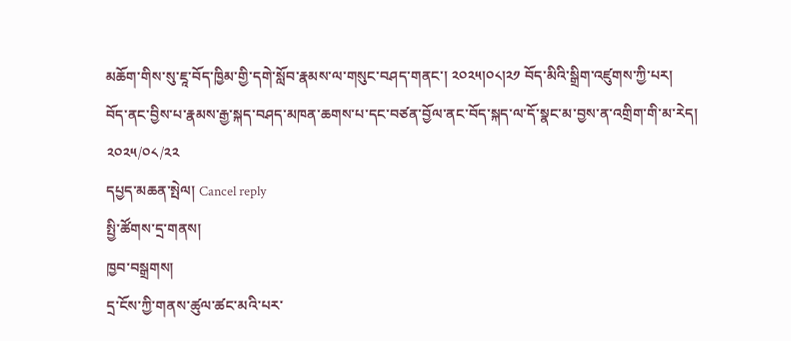མཆོག་གིས་སུ་ཇཱ་བོད་ཁྱིམ་གྱི་དགེ་སློབ་རྣམས་ལ་གསུང་བཤད་གནང་། ༢༠༢༥།༠༨།༢༡ བོད་མིའི་སྒྲིག་འཛུགས་ཀྱི་པར།
བོད་ནང་བྱིས་པ་རྣམས་རྒྱ་སྐད་བཤད་མཁན་ཆགས་པ་དང་བཙན་བྱོལ་ནང་བོད་སྐད་ལ་དོ་སྣང་མ་བྱས་ན་འགྲིག་གི་མ་རེད།
༢༠༢༥/༠༨/༢༢
དཔྱད་མཆན་སྤེལ། Cancel reply
སྤྱི་ཚོགས་དྲ་གནས།
ཁྱབ་བསྒྲགས།
དྲ་ངོས་ཀྱི་གནས་ཚུལ་ཚང་མའི་པར་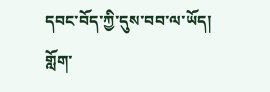དབང་བོད་ཀྱི་དུས་བབ་ལ་ཡོད།
གློག་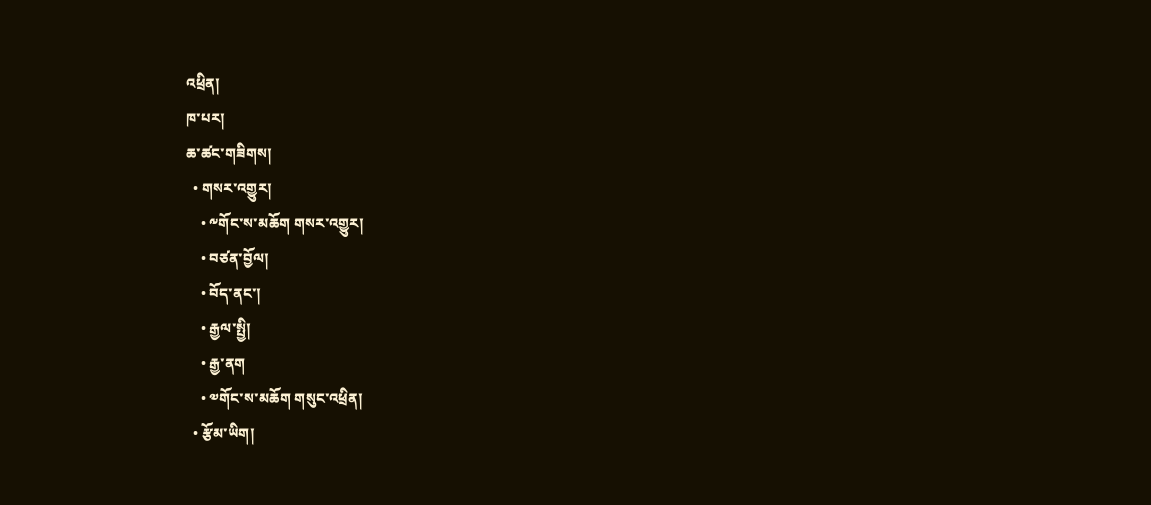འཕྲིན།
ཁ་པར།
ཆ་ཚང་གཟིགས།
  • གསར་འགྱུར།
    • ༸གོང་ས་མཆོག གསར་འགྱུར།
    • བཙན་བྱོལ།
    • བོད་ནང་།
    • རྒྱལ་སྤྱི།
    • རྒྱ་ནག
    • ༧གོང་ས་མཆོག གསུང་འཕྲིན།
  • རྩོམ་ཡིག།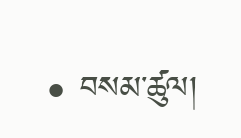• བསམ་ཚུལ།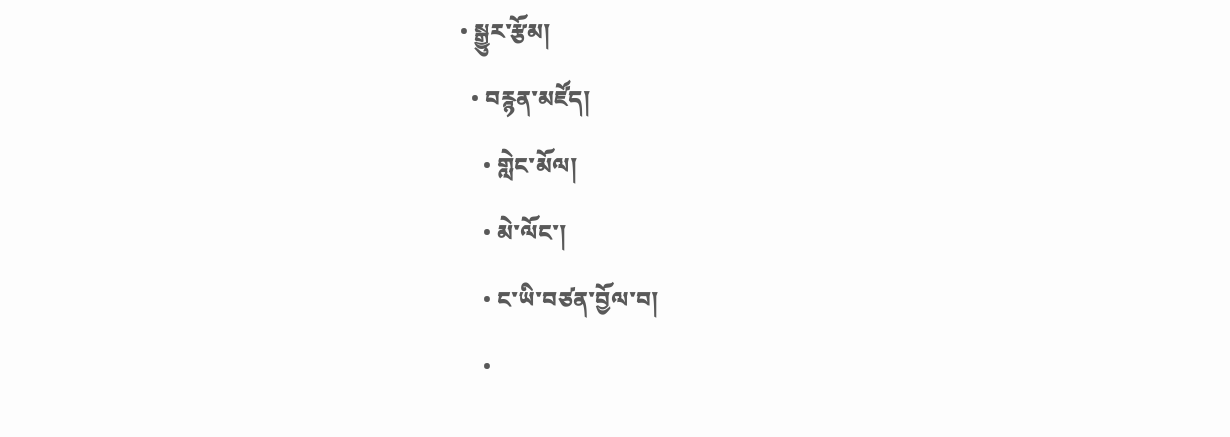• སྒྱུར་རྩོམ།
  • བརྙན་མཛོད།
    • གླེང་མོལ།
    • མེ་ལོང་།
    • ང་ཡི་བཙན་བྱོལ་བ།
    •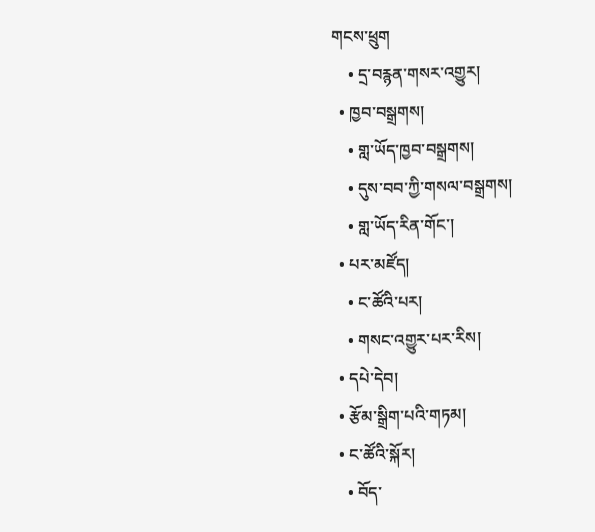གངས་ཕྲུག
    • དྲ་བརྙན་གསར་འགྱུར།
  • ཁྱབ་བསྒྲགས།
    • གླ་ཡོད་ཁྱབ་བསྒྲགས།
    • དུས་བབ་ཀྱི་གསལ་བསྒྲགས།
    • གླ་ཡོད་རིན་གོང་།
  • པར་མཛོད།
    • ང་ཚོའི་པར།
    • གསང་འགྱུར་པར་རིས།
  • དཔེ་དེབ།
  • རྩོམ་སྒྲིག་པའི་གཏམ།
  • ང་ཚོའི་སྐོར།
    • བོད་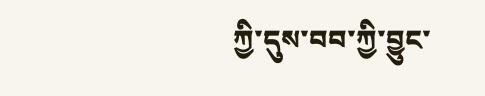ཀྱི་དུས་བབ་ཀྱི་བྱུང་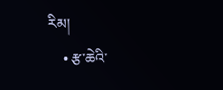རིམ།
    • རྩ་ཆེའི་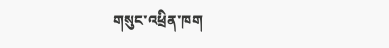གསུང་འཕྲིན་ཁག